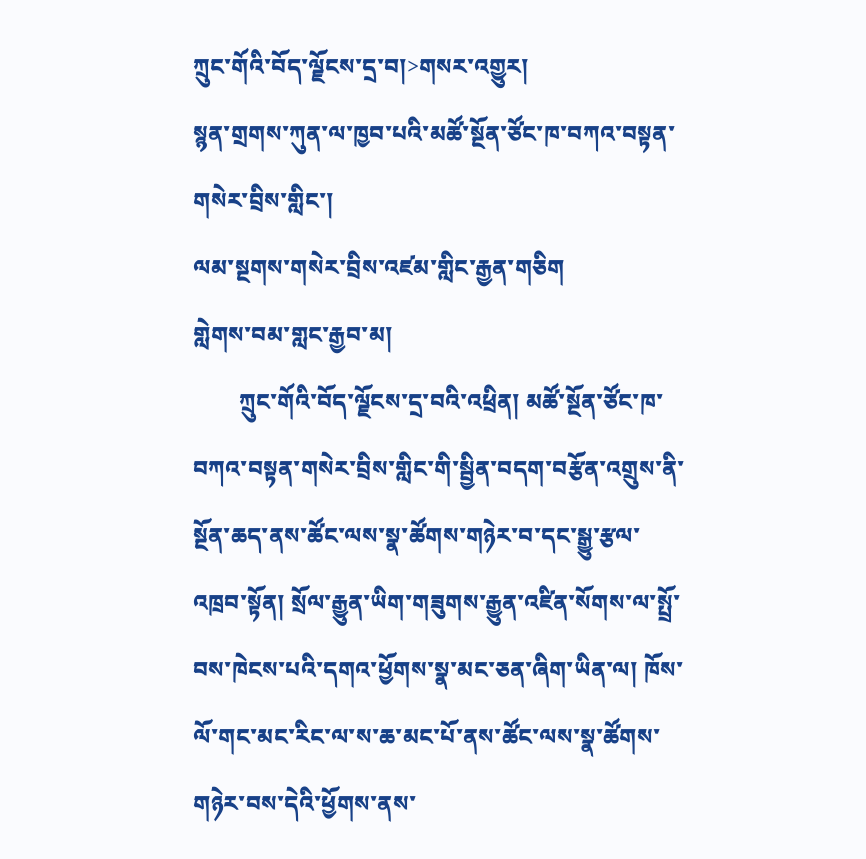ཀྲུང་གོའི་བོད་ལྗོངས་དྲ་བ།>གསར་འགྱུར།
སྙན་གྲགས་ཀུན་ལ་ཁྱབ་པའི་མཚོ་སྔོན་ཙོང་ཁ་བཀའ་བསྟན་གསེར་བྲིས་གླིང་།
ལམ་སྔགས་གསེར་བྲིས་འཛམ་གླིང་རྒྱན་གཅིག
གླེགས་བམ་གླང་རྒྱབ་མ།
        ཀྲུང་གོའི་བོད་ལྗོངས་དྲ་བའི་འཕྲིན། མཚོ་སྔོན་ཙོང་ཁ་བཀའ་བསྟན་གསེར་བྲིས་གླིང་གི་སྦྱིན་བདག་བརྩོན་འགྲུས་ནི་སྔོན་ཆད་ནས་ཚོང་ལས་སྣ་ཚོགས་གཉེར་བ་དང་སྒྱུ་རྩལ་འཁྲབ་སྟོན། སྲོལ་རྒྱུན་ཡིག་གཟུགས་རྒྱུན་འཛིན་སོགས་ལ་སྤྲོ་བས་ཁེངས་པའི་དགའ་ཕྱོགས་སྣ་མང་ཅན་ཞིག་ཡིན་ལ། ཁོས་ལོ་གང་མང་རིང་ལ་ས་ཆ་མང་པོ་ནས་ཚོང་ལས་སྣ་ཚོགས་གཉེར་བས་དེའི་ཕྱོགས་ནས་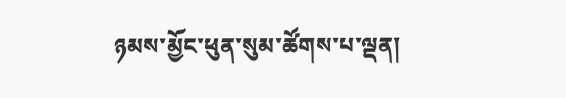ཉམས་མྱོང་ཕུན་སུམ་ཚོགས་པ་ལྡན།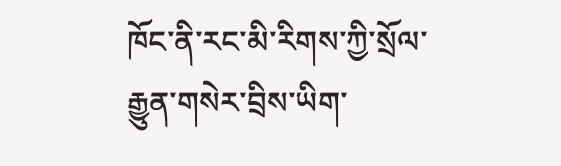ཁོང་ནི་རང་མི་རིགས་ཀྱི་སྲོལ་རྒྱུན་གསེར་བྲིས་ཡིག་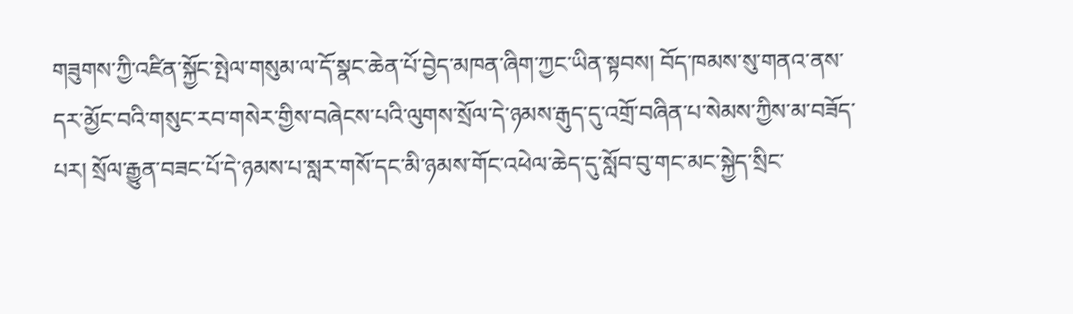གཟུགས་ཀྱི་འཛིན་སྐྱོང་སྤེལ་གསུམ་ལ་དོ་སྣང་ཆེན་པོ་བྱེད་མཁན་ཞིག་ཀྱང་ཡིན་སྟབས། བོད་ཁམས་སུ་གནའ་ནས་དར་མྱོང་བའི་གསུང་རབ་གསེར་གྱིས་བཞེངས་པའི་ལུགས་སྲོལ་དེ་ཉམས་རྒུད་དུ་འགྲོ་བཞིན་པ་སེམས་ཀྱིས་མ་བཟོད་པར། སྲོལ་རྒྱུན་བཟང་པོ་དེ་ཉམས་པ་སླར་གསོ་དང་མི་ཉམས་གོང་འཕེལ་ཆེད་དུ་སློབ་བུ་གང་མང་སྐྱེད་སྲིང་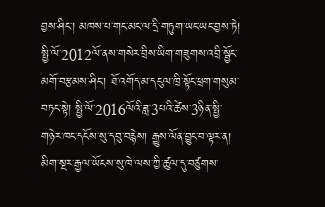བྱས་ཤིང་། མཁས་པ་གང་མང་ལ་དྲི་གཏུག་ཡང་ཡང་བྱས་ཏེ། སྤྱི་ལོ་2012ལོ་ནས་གསེར་བྲིས་ཡིག་གཟུགས་འབྲི་སྦྱོང་མགོ་བརྩམས་ཤིང་། ཐོ་འགོད་མ་དངུལ་ཁྲི་སྟོང་ཕྲག་གསུམ་བཏང་སྟེ། སྤྱི་ལོ་2016ལོའི་ཟླ་3པའི་ཚེས་3ཉིན་སྤྱི་གཉེར་ཁང་དངོས་སུ་དབུ་བརྙེས། རྒྱུས་ལོན་བྱུང་བ་ལྟར་ན། མིག་སྔར་རྒྱལ་ཡོངས་སུ་ཁེ་ལས་ཀྱི་ཚུལ་དུ་བཙུགས་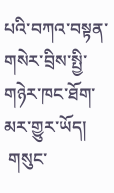པའི་བཀའ་བསྟན་གསེར་བྲིས་སྤྱི་གཉེར་ཁང་ཐོག་མར་གྱུར་ཡོད།
 གསུང་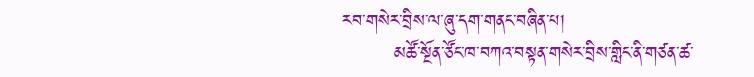རབ་གསེར་བྲིས་ལ་ཞུ་དག་གནང་བཞིན་པ།
        མཚོ་སྔོན་ཙོང་ཁ་བཀའ་བསྟན་གསེར་བྲིས་གླིང་ནི་གཙན་ཚ་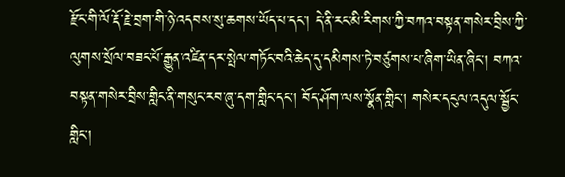རྫོང་གི་ལོ་རྡོ་རྗེ་བྲག་གི་ཉེ་འདབས་སུ་ཆགས་ཡོད་པ་དང་། དེ་ནི་རང་མི་རིགས་ཀྱི་བཀའ་བསྟན་གསེར་བྲིས་ཀྱི་ལུགས་སྲོལ་བཟང་པོ་རྒྱུན་འཛིན་དར་སྤེལ་གཏོང་བའི་ཆེད་དུ་དམིགས་ཏེ་བཙུགས་པ་ཞིག་ཡིན་ཞིང་། བཀའ་བསྟན་གསེར་བྲིས་གླིང་ནི་གསུང་རབ་ཞུ་དག་གླིང་དང་། བོད་ཤོག་ལས་སྣོན་གླིང་། གསེར་དངུལ་འདུལ་སྦྱོང་གླིང་།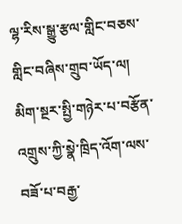ལྷ་རིས་སྒྱུ་རྩལ་གླིང་བཅས་གླིང་བཞིས་གྲུབ་ཡོད་ལ། མིག་སྔར་སྤྱི་གཉེར་པ་བརྩོན་འགྲུས་ཀྱི་སྣེ་ཁྲིད་འོག་ལས་བཟོ་པ་བརྒྱ་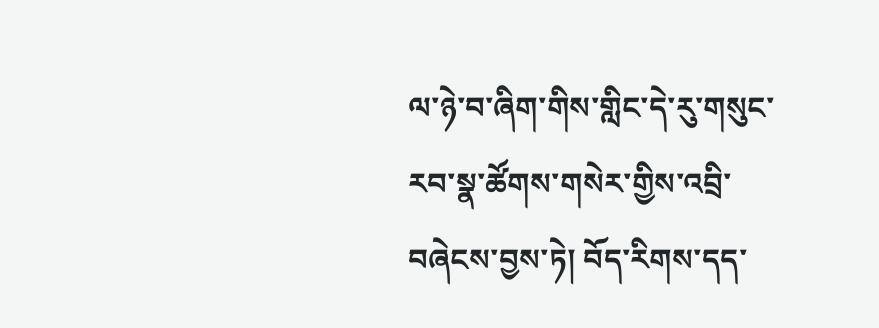ལ་ཉེ་བ་ཞིག་གིས་གླིང་དེ་རུ་གསུང་རབ་སྣ་ཚོགས་གསེར་གྱིས་འབྲི་བཞེངས་བྱས་ཏེ། བོད་རིགས་དད་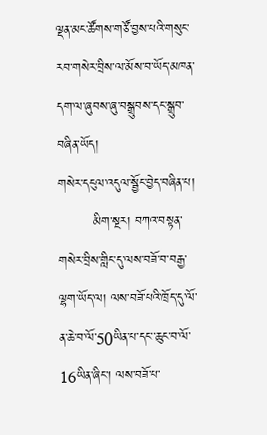ལྡན་མང་ཚོགས་གཙོ་བྱས་པའི་གསུང་རབ་གསེར་བྲིས་ལ་མོས་བ་ཡོད་མཁན་དག་ལ་ཞུབས་ཞུ་བསྒྲུབས་དང་སྒྲུབ་བཞིན་ཡོད།
གསེར་དངུལ་འདུལ་སྦྱོང་བྱེད་བཞིན་པ།
        མིག་སྔར། བཀའ་བསྟན་གསེར་བྲིས་གླིང་དུ་ལས་བཟོ་བ་བརྒྱ་ལྷག་ཡོད་ལ། ལས་བཟོ་པའི་ཁྲོད་དུ་ལོ་ན་ཆེ་བ་ལོ་50ཡིན་པ་དང་་ཆུང་བ་ལོ་16ཡིན་ཞིང་། ལས་བཟོ་པ་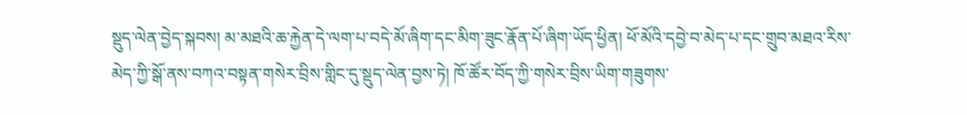སྡུད་ལེན་བྱེད་སྐབས། མ་མཐའི་ཆ་རྐྱེན་དེ་ལག་པ་བདེ་མོ་ཞིག་དང་མིག་ཟུང་རྣོན་པོ་ཞིག་ཡོད་ཕྱིན། ཕོ་མོའི་དབྱེ་བ་མེད་པ་དང་གྲུབ་མཐའ་རིས་མེད་ཀྱི་སྒོ་ནས་བཀའ་བསྟན་གསེར་བྲིས་གླིང་དུ་སྡུད་ལེན་བྱས་ཏེ། ཁོ་ཚོར་བོད་ཀྱི་གསེར་བྲིས་ཡིག་གཟུགས་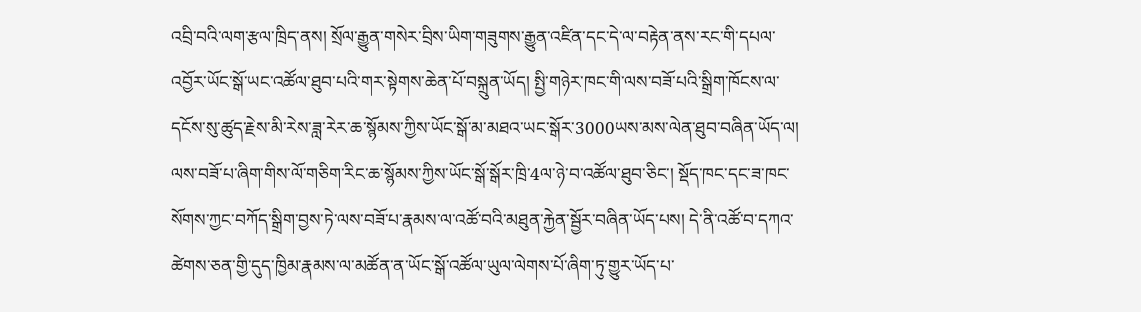འབྲི་བའི་ལག་རྩལ་ཁྲིད་ནས། སྲོལ་རྒྱུན་གསེར་བྲིས་ཡིག་གཟུགས་རྒྱུན་འཛིན་དང་དེ་ལ་བརྟེན་ནས་རང་གི་དཔལ་འབྱོར་ཡོང་སྒོ་ཡང་འཚོལ་ཐུབ་པའི་གར་སྟེགས་ཆེན་པོ་བསྐྲུན་ཡོད། སྤྱི་གཉེར་ཁང་གི་ལས་བཟོ་པའི་སྒྲིག་ཁོངས་ལ་དངོས་སུ་ཚུད་རྗེས་མི་རེས་ཟླ་རེར་ཆ་སྙོམས་ཀྱིས་ཡོང་སྒོ་མ་མཐའ་ཡང་སྒོར་3000ཡས་མས་ལེན་ཐུབ་བཞིན་ཡོད་ལ། ལས་བཟོ་པ་ཞིག་གིས་ལོ་གཅིག་རིང་ཆ་སྙོམས་ཀྱིས་ཡོང་སྒོ་སྒོར་ཁྲི་4ལ་ཉེ་བ་འཚོལ་ཐུབ་ཅིང་། སྡོད་ཁང་དང་ཟ་ཁང་སོགས་ཀྱང་བཀོད་སྒྲིག་བྱས་ཏེ་ལས་བཟོ་པ་རྣམས་ལ་འཚོ་བའི་མཐུན་རྐྱེན་སྦྱོར་བཞིན་ཡོད་པས། དེ་ནི་འཚོ་བ་དཀའ་ཚེགས་ཅན་གྱི་དུད་ཁྱིམ་རྣམས་ལ་མཚོན་ན་ཡོང་སྒོ་འཚོལ་ཡུལ་ལེགས་པོ་ཞིག་ཏུ་གྱུར་ཡོད་པ་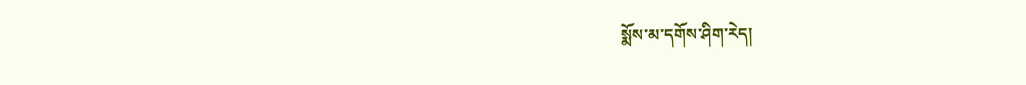སྨོས་མ་དགོས་ཤིག་རེད།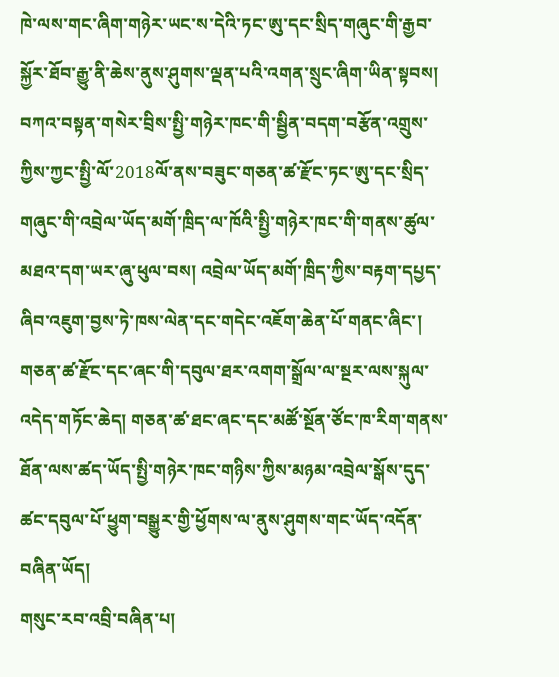ཁེ་ལས་གང་ཞིག་གཉེར་ཡང་ས་དེའི་ཏང་ཨུ་དང་སྲིད་གཞུང་གི་རྒྱབ་སྐྱོར་ཐོབ་རྒྱུ་ནི་ཆེས་ནུས་ཤུགས་ལྡན་པའི་འགན་སྲུང་ཞིག་ཡིན་སྟབས། བཀའ་བསྟན་གསེར་བྲིས་སྤྱི་གཉེར་ཁང་གི་སྦྱིན་བདག་བརྩོན་འགྲུས་ཀྱིས་ཀྱང་སྤྱི་ལོ་2018ལོ་ནས་བཟུང་གཅན་ཚ་རྫོང་ཏང་ཨུ་དང་སྲིད་གཞུང་གི་འབྲེལ་ཡོད་མགོ་ཁྲིད་ལ་ཁོའི་སྤྱི་གཉེར་ཁང་གི་གནས་ཚུལ་མཐའ་དག་ཡར་ཞུ་ཕུལ་བས། འབྲེལ་ཡོད་མགོ་ཁྲིད་ཀྱིས་བརྟག་དཔྱད་ཞིབ་འཇུག་བྱས་ཏེ་ཁས་ལེན་དང་གདེང་འཇོག་ཆེན་པོ་གནང་ཞིང་། གཅན་ཚ་རྫོང་དང་ཞང་གི་དབུལ་ཐར་འགག་སྒྲོལ་ལ་སྔར་ལས་སྐུལ་འདེད་གཏོང་ཆེད། གཅན་ཚ་ཐང་ཞང་དང་མཚོ་སྔོན་ཙོང་ཁ་རིག་གནས་ཐོན་ལས་ཚད་ཡོད་སྤྱི་གཉེར་ཁང་གཉིས་ཀྱིས་མཉམ་འབྲེལ་སྒོས་དུད་ཚང་དབུལ་པོ་ཕྱུག་བསྒྱུར་གྱི་ཕྱོགས་ལ་ནུས་ཤུགས་གང་ཡོད་འདོན་བཞིན་ཡོད།
གསུང་རབ་འབྲི་བཞིན་པ།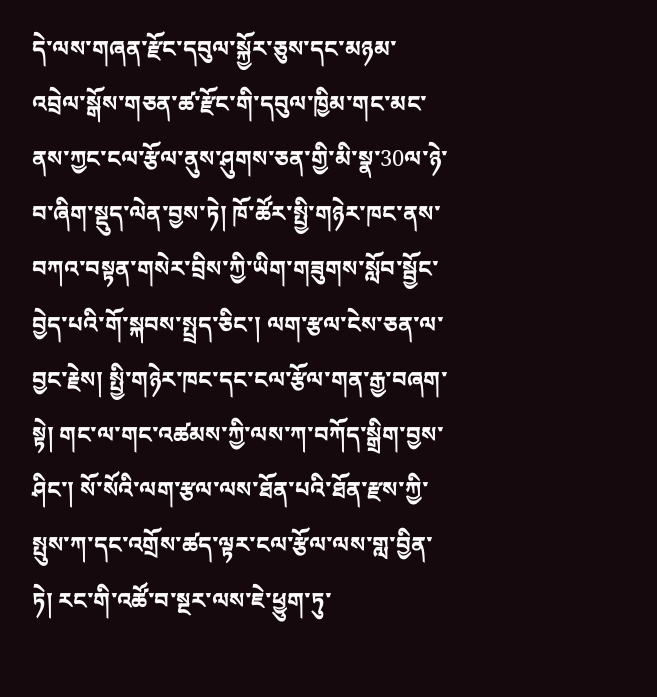དེ་ལས་གཞན་རྫོང་དབུལ་སྐྱོར་ཅུས་དང་མཉམ་འབྲེལ་སྒོས་གཅན་ཚ་རྫོང་གི་དབུལ་ཁྱིམ་གང་མང་ནས་ཀྱང་ངལ་རྩོལ་ནུས་ཤུགས་ཅན་གྱི་མི་སྣ་30ལ་ཉེ་བ་ཞིག་སྡུད་ལེན་བྱས་ཏེ། ཁོ་ཚོར་སྤྱི་གཉེར་ཁང་ནས་བཀའ་བསྟན་གསེར་བྲིས་ཀྱི་ཡིག་གཟུགས་སློབ་སྦྱོང་བྱེད་པའི་གོ་སྐབས་སྤྲད་ཅིང་། ལག་རྩལ་ངེས་ཅན་ལ་བྱང་རྗེས། སྤྱི་གཉེར་ཁང་དང་ངལ་རྩོལ་གན་རྒྱ་བཞག་སྟེ། གང་ལ་གང་འཚམས་ཀྱི་ལས་ཀ་བཀོད་སྒྲིག་བྱས་ཤིང་། སོ་སོའི་ལག་རྩལ་ལས་ཐོན་པའི་ཐོན་རྫས་ཀྱི་སྤུས་ཀ་དང་འགྲོས་ཚད་ལྟར་ངལ་རྩོལ་ལས་གླ་བྱིན་ཏེ། རང་གི་འཚོ་བ་སྔར་ལས་ཇེ་ཕྱུག་ཏུ་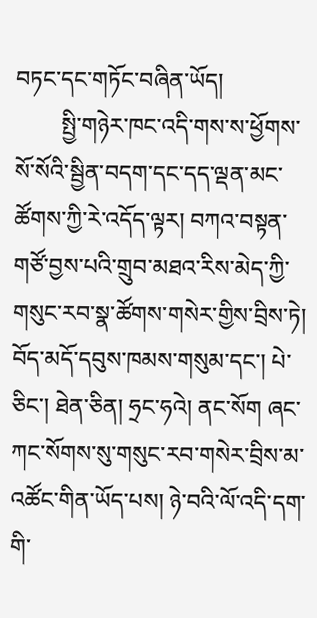བཏང་དང་གཏོང་བཞིན་ཡོད།
        སྤྱི་གཉེར་ཁང་འདི་གས་ས་ཕྱོགས་སོ་སོའི་སྦྱིན་བདག་དང་དད་ལྡན་མང་ཚོགས་ཀྱི་རེ་འདོད་ལྟར། བཀའ་བསྟན་གཙོ་བྱས་པའི་གྲུབ་མཐའ་རིས་མེད་ཀྱི་གསུང་རབ་སྣ་ཚོགས་གསེར་གྱིས་བྲིས་ཏེ། བོད་མདོ་དབུས་ཁམས་གསུམ་དང་། པེ་ཅིང་། ཐེན་ཅིན། ཧྲང་ཧའེ། ནང་སོག ཞང་ཀང་སོགས་སུ་གསུང་རབ་གསེར་བྲིས་མ་འཚོང་གིན་ཡོད་པས། ཉེ་བའི་ལོ་འདི་དག་གི་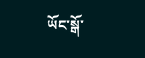ཡོང་སྒོ་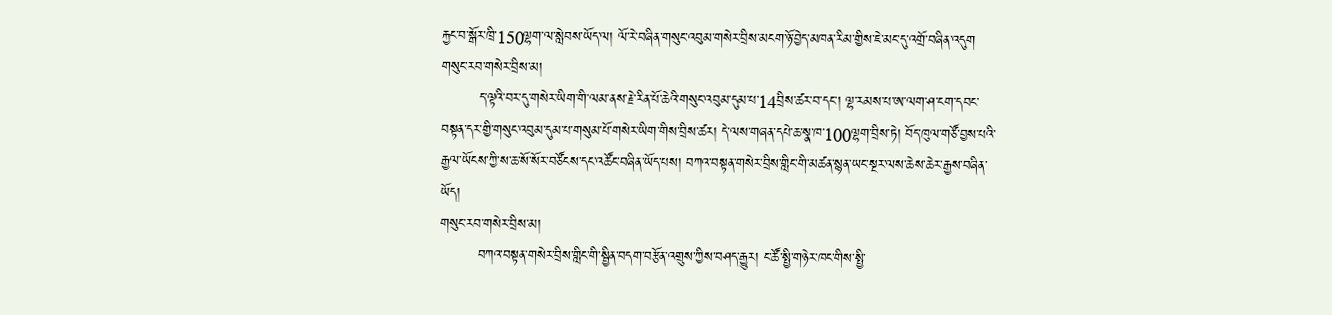རྐྱང་བ་སྒོར་ཁྲི་150ལྷག་ལ་སླེབས་ཡོད་ལ། ལོ་རེ་བཞིན་གསུང་འབུམ་གསེར་བྲིས་མངག་ཉོ་བྱེད་མཁན་རིམ་གྱིས་ཇེ་མང་དུ་འགྲོ་བཞིན་འདུག
གསུང་རབ་གསེར་བྲིས་མ།
        ད་ལྟའི་བར་དུ་གསེར་ཡིག་གི་ལམ་ནས་རྗེ་རིན་པོ་ཆེའི་གསུང་འབུམ་དུམ་པ་14བྲིས་ཚར་བ་དང་། ལྷ་རམས་པ་ཨ་ལག་ཤ་ངག་དབང་བསྟན་དར་གྱི་གསུང་འབུམ་དུམ་པ་གསུམ་པོ་གསེར་ཡིག་གིས་བྲིས་ཚར། དེ་ལས་གཞན་དཔེ་ཆ་སྣ་ཁ་100ལྷག་བྲིས་ཏེ། བོད་ཁུལ་གཙོ་བྱས་པའི་རྒྱལ་ཡོངས་ཀྱི་ས་ཆ་སོ་སོར་བཙོངས་དང་འཚོང་བཞིན་ཡོད་པས། བཀའ་བསྟན་གསེར་བྲིས་གླིང་གི་མཚན་སྙན་ཡང་སྔར་ལས་ཆེས་ཆེར་རྒྱས་བཞིན་ཡོད།
གསུང་རབ་གསེར་བྲིས་མ།
        བཀའ་བསྟན་གསེར་བྲིས་གླིང་གི་སྦྱིན་བདག་བརྩོན་འགྲུས་ཀྱིས་བཤད་རྒྱུར། ང་ཚོ་སྤྱི་གཉེར་ཁང་གིས་སྤྱི་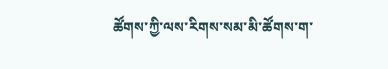ཚོགས་ཀྱི་ལས་རིགས་སམ་མི་ཚོགས་ག་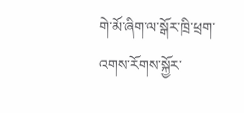གེ་མོ་ཞིག་ལ་སྒོར་ཁྲི་ཕྲག་འགས་རོགས་སྐྱོར་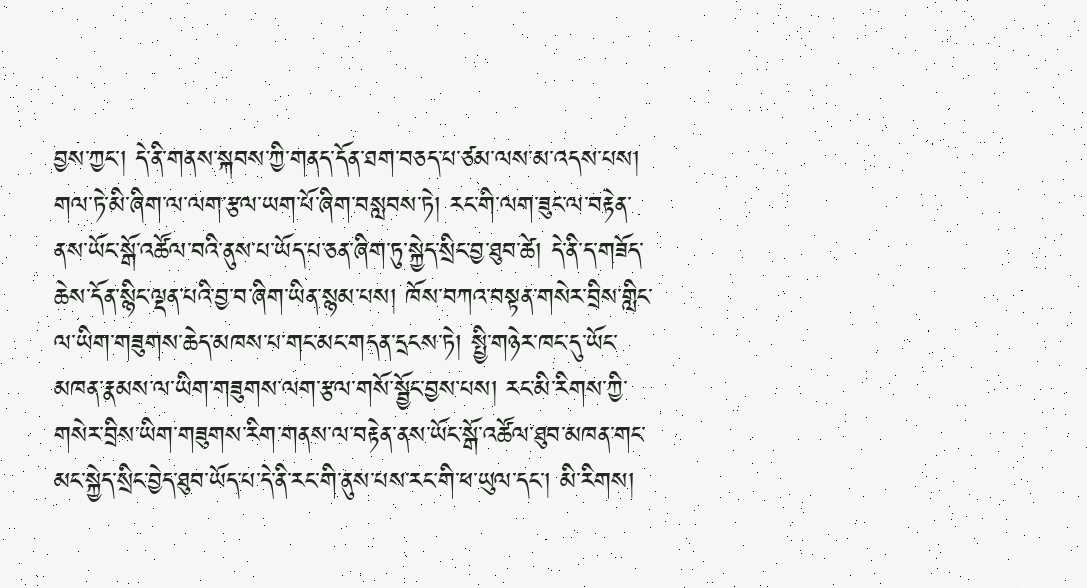བྱས་ཀྱང་། དེ་ནི་གནས་སྐབས་ཀྱི་གནད་དོན་ཐག་བཅད་པ་ཙམ་ལས་མ་འདས་པས། གལ་ཏེ་མི་ཞིག་ལ་ལག་རྩལ་ཡག་པོ་ཞིག་བསླབས་ཏེ། རང་གི་ལག་ཟུང་ལ་བརྟེན་ནས་ཡོང་སྒོ་འཚོལ་བའི་ནུས་པ་ཡོད་པ་ཅན་ཞིག་ཏུ་སྐྱེད་སྲིང་བྱ་ཐུབ་ཚེ། དེ་ནི་ད་གཟོད་ཆེས་དོན་སྙིང་ལྡན་པའི་བྱ་བ་ཞིག་ཡིན་སྙམ་པས། ཁོས་བཀའ་བསྟན་གསེར་བྲིས་གླིང་ལ་ཡིག་གཟུགས་ཆེད་མཁས་པ་གང་མང་གདན་དྲངས་ཏེ། སྤྱི་གཉེར་ཁང་དུ་ཡོང་མཁན་རྣམས་ལ་ཡིག་གཟུགས་ལག་རྩལ་གསོ་སྦྱོང་བྱས་པས། རང་མི་རིགས་ཀྱི་གསེར་བྲིས་ཡིག་གཟུགས་རིག་གནས་ལ་བརྟེན་ནས་ཡོང་སྒོ་འཚོལ་ཐུབ་མཁན་གང་མང་སྐྱེད་སྲིང་བྱེད་ཐུབ་ཡོད་པ་དེ་ནི་རང་གི་ནུས་པས་རང་གི་ཕ་ཡུལ་དང་། མི་རིགས།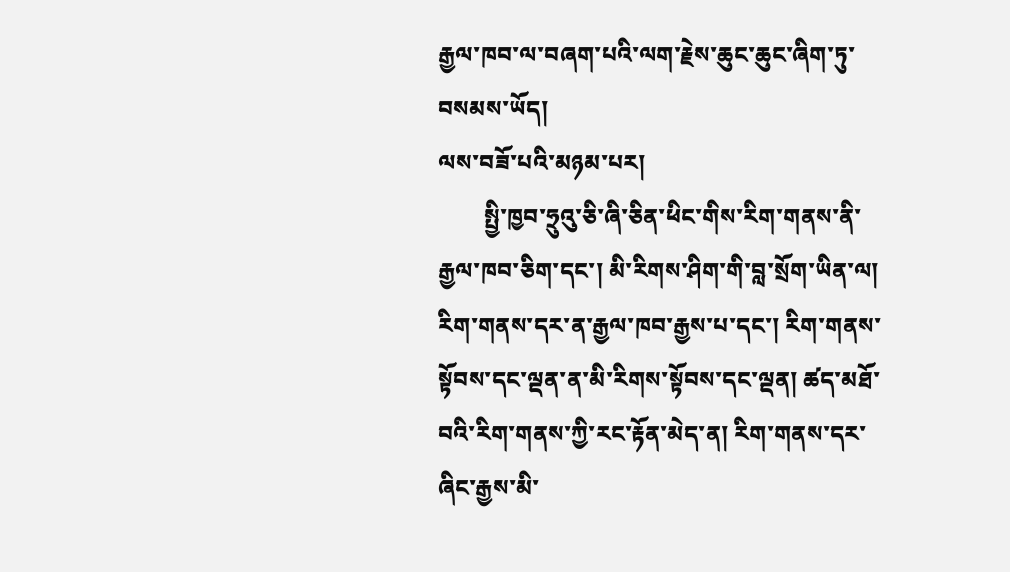རྒྱལ་ཁབ་ལ་བཞག་པའི་ལག་རྗེས་ཆུང་ཆུང་ཞིག་ཏུ་བསམས་ཡོད།
ལས་བཟོ་པའི་མཉམ་པར།
        སྤྱི་ཁྱབ་ཧྲུའུ་ཅི་ཞི་ཅིན་ཕིང་གིས་རིག་གནས་ནི་རྒྱལ་ཁབ་ཅིག་དང་། མི་རིགས་ཤིག་གི་བླ་སྲོག་ཡིན་ལ། རིག་གནས་དར་ན་རྒྱལ་ཁབ་རྒྱས་པ་དང་། རིག་གནས་སྟོབས་དང་ལྡན་ན་མི་རིགས་སྟོབས་དང་ལྡན། ཚད་མཐོ་བའི་རིག་གནས་ཀྱི་རང་རྟོན་མེད་ན། རིག་གནས་དར་ཞིང་རྒྱས་མི་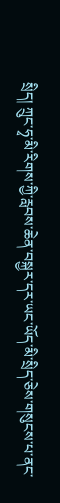སྲིད། ཀྲུང་ཧྭ་མི་རིགས་ཀྱི་རླབས་ཆེན་བསྐྱར་དར་ཡང་ཡོད་མི་སྲིད་ཅེས་གསུངས་པ་ནང་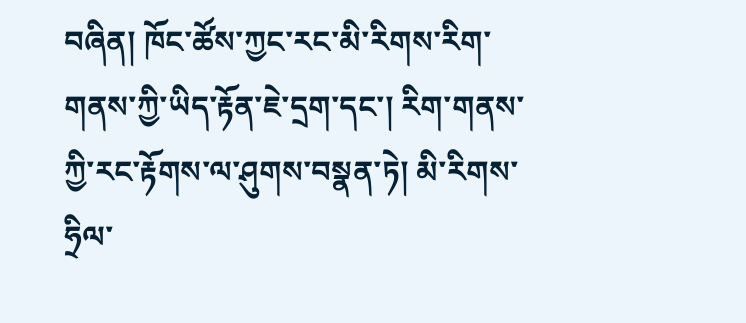བཞིན། ཁོང་ཚོས་ཀྱང་རང་མི་རིགས་རིག་གནས་ཀྱི་ཡིད་རྟོན་ཇེ་དྲག་དང་། རིག་གནས་ཀྱི་རང་རྟོགས་ལ་ཤུགས་བསྣན་ཏེ། མི་རིགས་ཧྲིལ་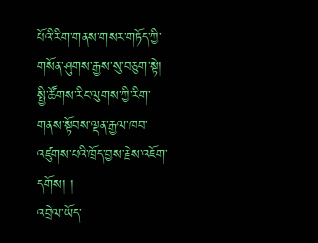པོའི་རིག་གནས་གསར་གཏོད་ཀྱི་གསོན་ཤུགས་རྒྱས་སུ་བཅུག་སྟེ། སྤྱི་ཚོགས་རིང་ལུགས་ཀྱི་རིག་གནས་སྟོབས་ལྡན་རྒྱལ་ཁབ་འཛུགས་པའི་ཁྲོད་བྱས་རྗེས་འཇོག་དགོས། །
འབྲེལ་ཡོད་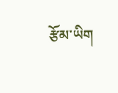རྩོམ་ཡིག